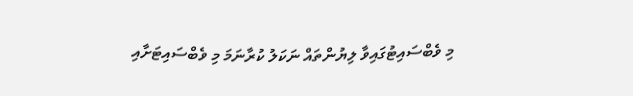މި ވެބްސައިޓުގައިވާ ލިޔުންތައް ނަކަލު ކުރާނަމަ މި ވެބްސައިޓަށާއި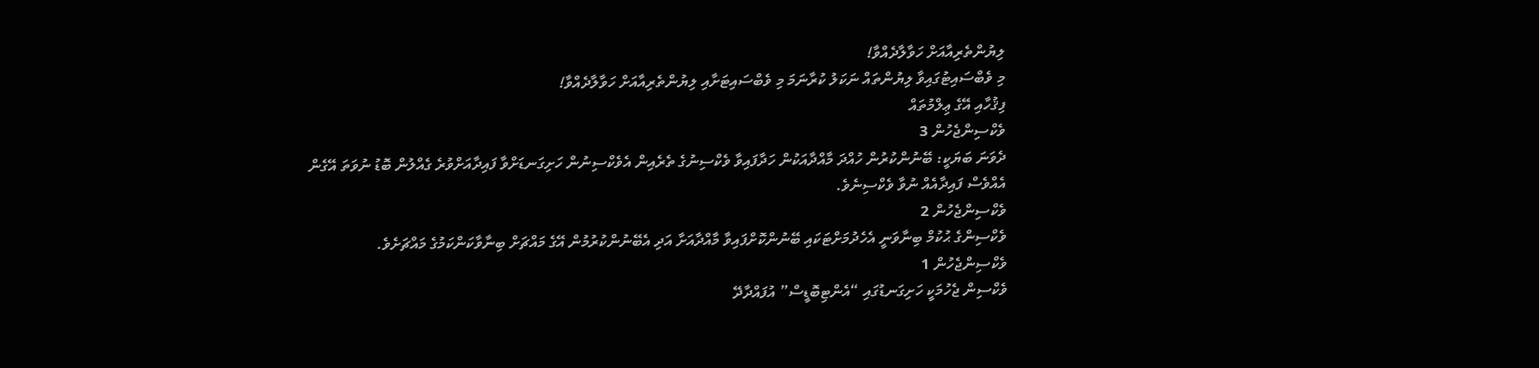ލިޔުންތެރިއާއަށް ހަވާލާދެއްވާ!
މި ވެބްސައިޓުގައިވާ ލިޔުންތައް ނަކަލު ކުރާނަމަ މި ވެބްސައިޓަށާއި ލިޔުންތެރިއާއަށް ހަވާލާދެއްވާ!
ފިޤުހާއި އޭގެ ޢިލްމުތައް
ވެކްސިންޖެހުން 3
ދެވަނަ ބަޔަކީ: ބޭނުންކުރުން ހުއްދަ މާއްދާއަކުން ހަދާފައިވާ ވެކްސިނުގެ ތެރެއިން އެވެކްސިނުން ހަށިގަނޑަށްވާ ފައިދާއަށްވުރެ ގެއްލުން ބޮޑު ނުވަތަ އޭގެން އެއްވެސް ފައިދާއެއް ނުވާ ވެކްސިނެވެ.
ވެކްސިންޖެހުން 2
ވެކްސިންގެ ޙުކުމް ބިނާވަނީ އެހެދުމަށްޓަކައި ބޭނުންކޮށްފައިވާ މާއްދާއަށާ އަދި އެބޭނުންކުރުމުން އޭގެ މައްޗަށް ބިނާވާކަންކަމުގެ މައްޗަށެވެ.
ވެކްސިންޖެހުން 1
ވެކްސިން ޖެހުމަކީ ހަށިގަނޑުގައި “އެންޓިބޮޑީސް” އުފައްދާދޭ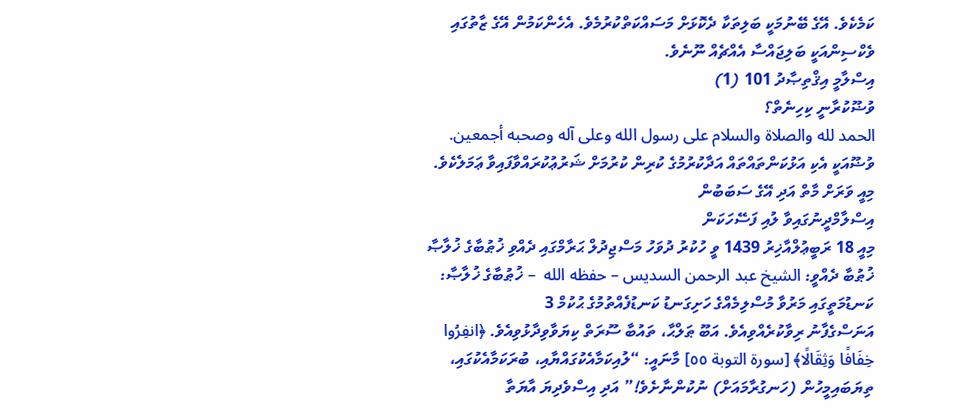ކަމެކެވެ. އޭގެ ބޭނުމަކީ ބަލިތަކާ ދެކޮޅަށް މަސައްކަތްކުރުމެވެ. އެހެންކަމުން އޭގެ ޒާތުގައި ވެކްސިންއަކީ ބަލިޖައްސާ އެއްޗެއް ނޫނެވެ.
އިސްލާމީ އިޤްތިޞާދު 101 (1)
ވުޟޫކުރާނީ ކިހިނެތް؟
الحمد لله والصلاة والسلام على رسول الله وعلى آله وصحبه أجمعين. ވުޟޫއަކީ އެކި އަޅުކަންތައްތައް އަދާކުރުމުގެ ކުރިން ކުރުމަށް ޝަރުޢުކުރައްވާފައިވާ ޢަމަލެކެވެ. މިއީ ވަރަށް މާތް އަދި އޭގެ ސަބަބުން
އިސްލާމްދީނުގައިވާ ލުއި ފަސޭހަކަން
މިއީ 18 ރަބީޢުލްއާޚިރު 1439 ވީ ހުކުރު ދުވަހު މަސްޖިދުލް ޙަރާމްގައި ދެއްވި ޚުޠުބާގެ ޚުލާޞާ   ޚުޠުބާ ދެއްވީ: الشيخ عبد الرحمن السديس – حفظه الله  – ޚުޠުބާގެ ޚުލާޞާ:
ކަނޑުމަތީގައި މަރުވާ މުސްލިމެއްގެ ހަށިގަނޑު ކަނޑުފެއްތުމުގެ ޙުކުމް 3
އަނަސްގެފާނު ރިވާކުރެއްވިއެވެ. އަބޫ ޠަލްޙާ، ތައުބާ ސޫރަތް ކިޔަވާވިދާޅުވިއެވެ. ﴿انفِرُوا خِفَافًا وَثِقَالًا﴾ [سورة التوبة ٥٥] މާނައީ: “ލުއިކަމާއެކުގައްޔާއި، ބުރަކަމާއެކުގައި، ތިޔަބައިމީހުން (ހަނގުރާމައަށް) ނުކުންނާށެވެ!” އަދި އިސްވެދިޔަ އާޔަތާ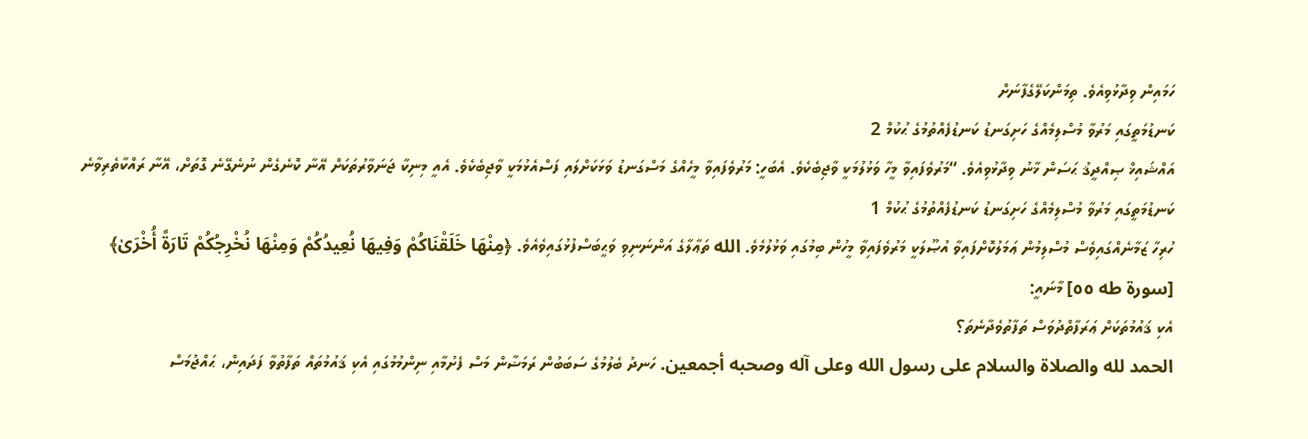ހަމައިން ވިދާޅުވިއެވެ. ތިމަންކަލޭގެފާނަށް
ކަނޑުމަތީގައި މަރުވާ މުސްލިމެއްގެ ހަށިގަނޑު ކަނޑުފެއްތުމުގެ ޙުކުމް 2
އައްޝައިޚް ޞިއްދީޤު ޙަސަން ޚާނު ވިދާޅުވިއެވެ. “މަރުވެފައިވާ މީހާ ވަޅުލުމަކީ ވާޖިބެކެވެ. އެބަހީ: މަރުވެފައިވާ މީހެއްގެ މަސްގަނޑު ވަޅަކަށްލައި ފަސްއެޅުމަކީ ވާޖިބެކެވެ. އެއީ މިނިކާ ޖަނަވާރުތަކަށް އޭނާ ކޮނެގެން ނުނެގޭނެ ގޮތަށް، އޭނާ ރައްކާތެރިވާނެ
ކަނޑުމަތީގައި މަރުވާ މުސްލިމެއްގެ ހަށިގަނޑު ކަނޑުފެއްތުމުގެ ޙުކުމް 1
ހުރިހާ ޒަމާނެއްގައިވެސް މުސްލިމުން ޢަމަލުކޮށްފައިވާ އުޞޫލަކީ މަރުވެފައިވާ މީހުން ބިމުގައި ވަޅުލުމެވެ. الله ތަޢާލާގެ އަންނަނިވި ވަޙީބަސްފުޅުގައިވެއެވެ. ﴿مِنْهَا خَلَقْنَاكُمْ وَفِيهَا نُعِيدُكُمْ وَمِنْهَا نُخْرِجُكُمْ تَارَةً أُخْرَىٰ﴾  [سورة طه ٥٥] މާނައީ:
އެކި ޤައުމުތަކަށް ޢަރަފާތްދުވަސް ތަފާތުވެދާނެތަ؟
الحمد لله والصلاة والسلام على رسول الله وعلى آله وصحبه أجمعين. ހަނދު ބެލުމުގެ ސަބަބުން ރަމަޟާން މަސް ފެށުމާއި ނިންމުމުގައި އެކި ޤައުމުތައް ތަފާތުވާ ފަދައިން، ޙައްޖުމަސް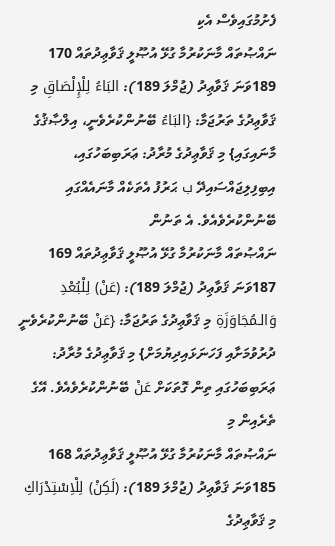ފެށުމުގައިވެސް އެކި
ނައްޞުތައް މާނަކުރުމާ ގުޅޭ އުޞޫލީ ޤަވާޢިދުތައް 170
189ވަނަ ޤަވާޢިދު (ޖުމްލަ 189): البَاءُ لِلْإِلْصَاقِ މި ޤަވާޢިދުގެ ތަރުޖަމާ: {البَاءُ ބޭނުންކުރެވެނީ، އިލްޞާޤުގެ މާނައިގައި} މި ޤަވާޢިދުގެ މުރާދު: ޢަރަބިބަހުގައި، އިބިފިލިޖައްސައިދޭ ب ޙަރުފު އެތަކެއް މާނައެއްގައި ބޭނުންކުރެވެއެވެ. އެ ތަނުން
ނައްޞުތައް މާނަކުރުމާ ގުޅޭ އުޞޫލީ ޤަވާޢިދުތައް 169
187ވަނަ ޤަވާޢިދު (ޖުމްލަ 189): (عَنْ) لِلْبُعْدِ وَالـمُجَاوَزَةِ މި ޤަވާޢިދުގެ ތަރުޖަމާ: {عَنْ ބޭނުންކުރެވެނީ ދުރުވުމަށާއި ފަހަނަޅައިދިޔުމަށް} މި ޤަވާޢިދުގެ މުރާދު: ޢަރަބިބަހުގައި ތިން ގޮތަކަށް عَنْ ބޭނުންކުރެވެއެވެ. އޭގެ ތެރެއިން މި
ނައްޞުތައް މާނަކުރުމާ ގުޅޭ އުޞޫލީ ޤަވާޢިދުތައް 168
185ވަނަ ޤަވާޢިދު (ޖުމްލަ 189): (لَكِنْ) لِلْاِسْتِدْرَاكِ މި ޤަވާޢިދުގެ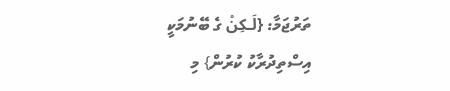ތަރުޖަމާ: {لَـكِنْ ގެ ބޭނުމަކީ އިސްތިދުރާކު ކުރުން} މި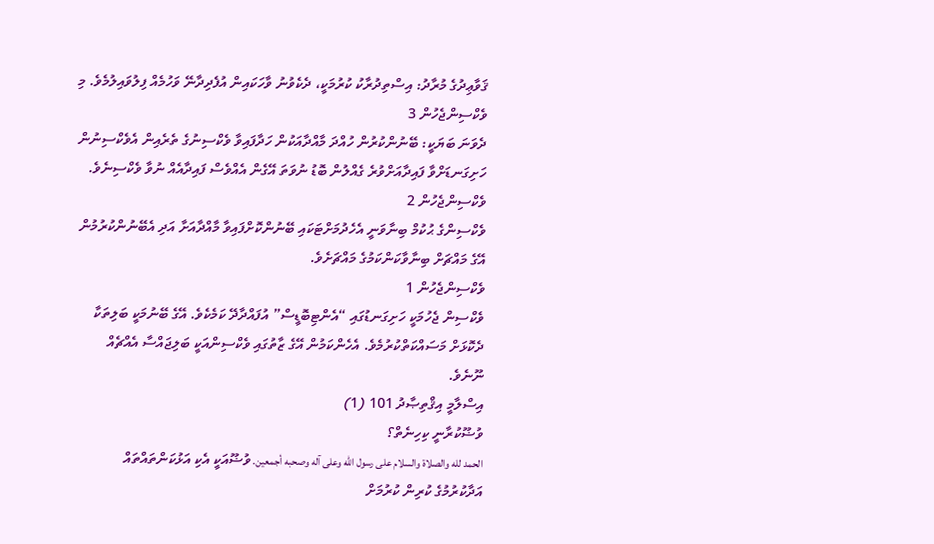ޤަވާޢިދުގެ މުރާދު: އިސްތިދުރާކު ކުރުމަކީ، ދެކެވުނު ވާހަކައިން އުފެދިދާނޭ ވަހުމެއް ފިލުވައިލުމެވެ. މި
ވެކްސިންޖެހުން 3
ދެވަނަ ބަޔަކީ: ބޭނުންކުރުން ހުއްދަ މާއްދާއަކުން ހަދާފައިވާ ވެކްސިނުގެ ތެރެއިން އެވެކްސިނުން ހަށިގަނޑަށްވާ ފައިދާއަށްވުރެ ގެއްލުން ބޮޑު ނުވަތަ އޭގެން އެއްވެސް ފައިދާއެއް ނުވާ ވެކްސިނެވެ.
ވެކްސިންޖެހުން 2
ވެކްސިންގެ ޙުކުމް ބިނާވަނީ އެހެދުމަށްޓަކައި ބޭނުންކޮށްފައިވާ މާއްދާއަށާ އަދި އެބޭނުންކުރުމުން އޭގެ މައްޗަށް ބިނާވާކަންކަމުގެ މައްޗަށެވެ.
ވެކްސިންޖެހުން 1
ވެކްސިން ޖެހުމަކީ ހަށިގަނޑުގައި “އެންޓިބޮޑީސް” އުފައްދާދޭ ކަމެކެވެ. އޭގެ ބޭނުމަކީ ބަލިތަކާ ދެކޮޅަށް މަސައްކަތްކުރުމެވެ. އެހެންކަމުން އޭގެ ޒާތުގައި ވެކްސިންއަކީ ބަލިޖައްސާ އެއްޗެއް ނޫނެވެ.
އިސްލާމީ އިޤްތިޞާދު 101 (1)
ވުޟޫކުރާނީ ކިހިނެތް؟
الحمد لله والصلاة والسلام على رسول الله وعلى آله وصحبه أجمعين. ވުޟޫއަކީ އެކި އަޅުކަންތައްތައް އަދާކުރުމުގެ ކުރިން ކުރުމަށް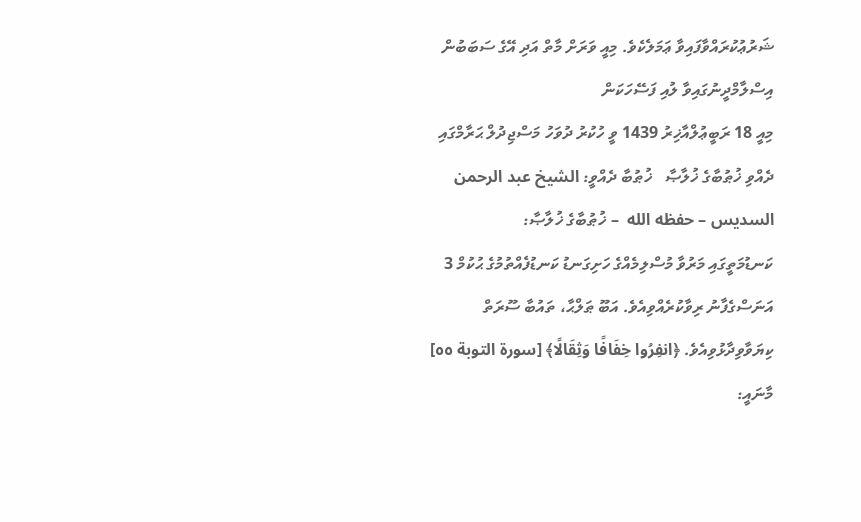ޝަރުޢުކުރައްވާފައިވާ ޢަމަލެކެވެ. މިއީ ވަރަށް މާތް އަދި އޭގެ ސަބަބުން
އިސްލާމްދީނުގައިވާ ލުއި ފަސޭހަކަން
މިއީ 18 ރަބީޢުލްއާޚިރު 1439 ވީ ހުކުރު ދުވަހު މަސްޖިދުލް ޙަރާމްގައި ދެއްވި ޚުޠުބާގެ ޚުލާޞާ   ޚުޠުބާ ދެއްވީ: الشيخ عبد الرحمن السديس – حفظه الله  – ޚުޠުބާގެ ޚުލާޞާ:
ކަނޑުމަތީގައި މަރުވާ މުސްލިމެއްގެ ހަށިގަނޑު ކަނޑުފެއްތުމުގެ ޙުކުމް 3
އަނަސްގެފާނު ރިވާކުރެއްވިއެވެ. އަބޫ ޠަލްޙާ، ތައުބާ ސޫރަތް ކިޔަވާވިދާޅުވިއެވެ. ﴿انفِرُوا خِفَافًا وَثِقَالًا﴾ [سورة التوبة ٥٥] މާނައީ: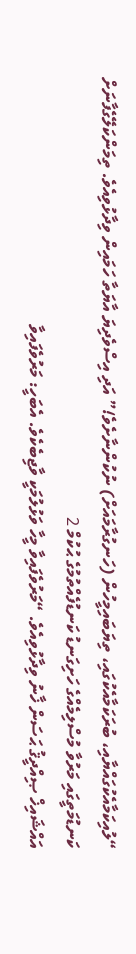“ލުއިކަމާއެކުގައްޔާއި، ބުރަކަމާއެކުގައި، ތިޔަބައިމީހުން (ހަނގުރާމައަށް) ނުކުންނާށެވެ!” އަދި އިސްވެދިޔަ އާޔަތާ ހަމައިން ވިދާޅުވިއެވެ. ތިމަންކަލޭގެފާނަށް
ކަނޑުމަތީގައި މަރުވާ މުސްލިމެއްގެ ހަށިގަނޑު ކަނޑުފެއްތުމުގެ ޙުކުމް 2
އައްޝައިޚް ޞިއްދީޤު ޙަސަން ޚާނު ވިދާޅުވިއެވެ. “މަރުވެފައިވާ މީހާ ވަޅުލުމަކީ ވާޖިބެކެވެ. އެބަހީ: މަރުވެފައިވާ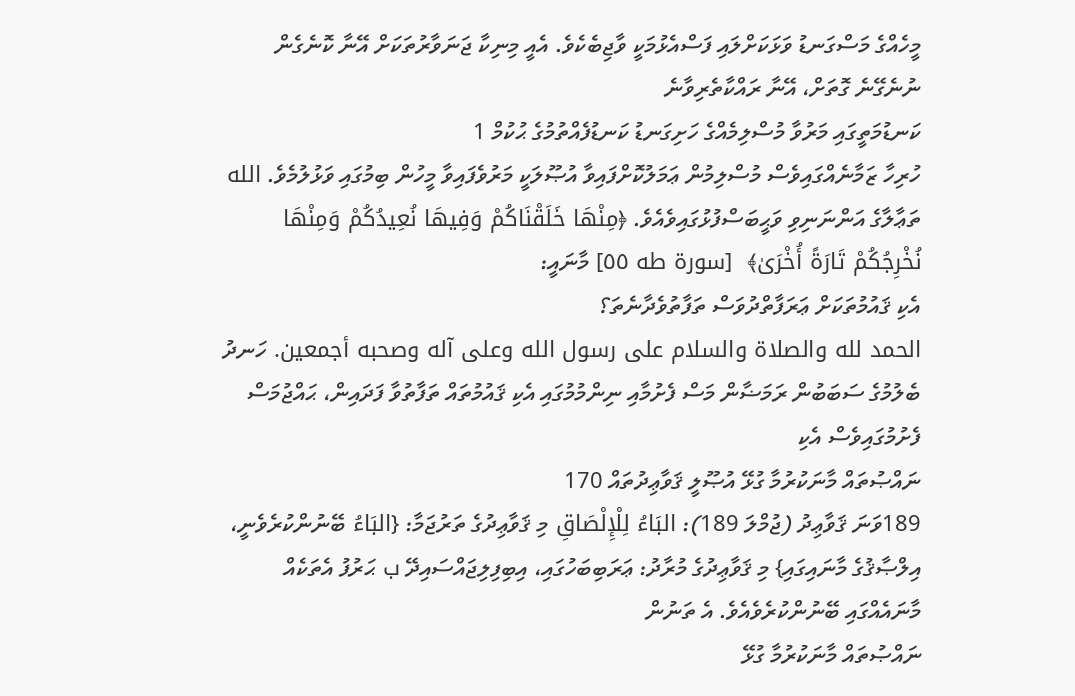މީހެއްގެ މަސްގަނޑު ވަޅަކަށްލައި ފަސްއެޅުމަކީ ވާޖިބެކެވެ. އެއީ މިނިކާ ޖަނަވާރުތަކަށް އޭނާ ކޮނެގެން ނުނެގޭނެ ގޮތަށް، އޭނާ ރައްކާތެރިވާނެ
ކަނޑުމަތީގައި މަރުވާ މުސްލިމެއްގެ ހަށިގަނޑު ކަނޑުފެއްތުމުގެ ޙުކުމް 1
ހުރިހާ ޒަމާނެއްގައިވެސް މުސްލިމުން ޢަމަލުކޮށްފައިވާ އުޞޫލަކީ މަރުވެފައިވާ މީހުން ބިމުގައި ވަޅުލުމެވެ. الله ތަޢާލާގެ އަންނަނިވި ވަޙީބަސްފުޅުގައިވެއެވެ. ﴿مِنْهَا خَلَقْنَاكُمْ وَفِيهَا نُعِيدُكُمْ وَمِنْهَا نُخْرِجُكُمْ تَارَةً أُخْرَىٰ﴾  [سورة طه ٥٥] މާނައީ:
އެކި ޤައުމުތަކަށް ޢަރަފާތްދުވަސް ތަފާތުވެދާނެތަ؟
الحمد لله والصلاة والسلام على رسول الله وعلى آله وصحبه أجمعين. ހަނދު ބެލުމުގެ ސަބަބުން ރަމަޟާން މަސް ފެށުމާއި ނިންމުމުގައި އެކި ޤައުމުތައް ތަފާތުވާ ފަދައިން، ޙައްޖުމަސް ފެށުމުގައިވެސް އެކި
ނައްޞުތައް މާނަކުރުމާ ގުޅޭ އުޞޫލީ ޤަވާޢިދުތައް 170
189ވަނަ ޤަވާޢިދު (ޖުމްލަ 189): البَاءُ لِلْإِلْصَاقِ މި ޤަވާޢިދުގެ ތަރުޖަމާ: {البَاءُ ބޭނުންކުރެވެނީ، އިލްޞާޤުގެ މާނައިގައި} މި ޤަވާޢިދުގެ މުރާދު: ޢަރަބިބަހުގައި، އިބިފިލިޖައްސައިދޭ ب ޙަރުފު އެތަކެއް މާނައެއްގައި ބޭނުންކުރެވެއެވެ. އެ ތަނުން
ނައްޞުތައް މާނަކުރުމާ ގުޅޭ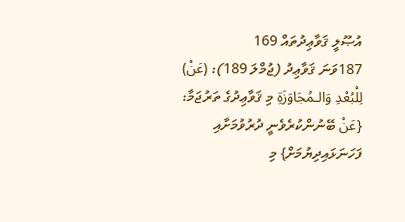އުޞޫލީ ޤަވާޢިދުތައް 169
187ވަނަ ޤަވާޢިދު (ޖުމްލަ 189): (عَنْ) لِلْبُعْدِ وَالـمُجَاوَزَةِ މި ޤަވާޢިދުގެ ތަރުޖަމާ: {عَنْ ބޭނުންކުރެވެނީ ދުރުވުމަށާއި ފަހަނަޅައިދިޔުމަށް} މި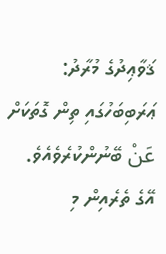ޤަވާޢިދުގެ މުރާދު: ޢަރަބިބަހުގައި ތިން ގޮތަކަށް عَنْ ބޭނުންކުރެވެއެވެ. އޭގެ ތެރެއިން މި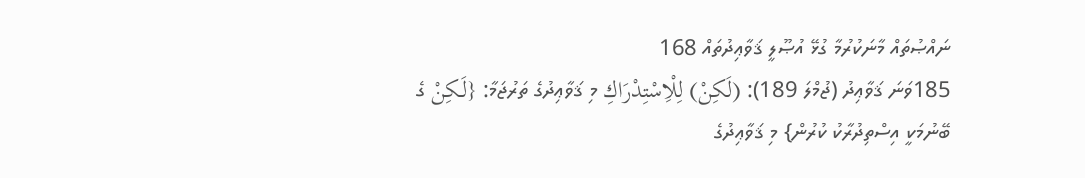ނައްޞުތައް މާނަކުރުމާ ގުޅޭ އުޞޫލީ ޤަވާޢިދުތައް 168
185ވަނަ ޤަވާޢިދު (ޖުމްލަ 189): (لَكِنْ) لِلْاِسْتِدْرَاكِ މި ޤަވާޢިދުގެ ތަރުޖަމާ: {لَـكِنْ ގެ ބޭނުމަކީ އިސްތިދުރާކު ކުރުން} މި ޤަވާޢިދުގެ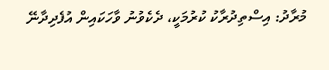މުރާދު: އިސްތިދުރާކު ކުރުމަކީ، ދެކެވުނު ވާހަކައިން އުފެދިދާނޭ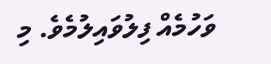ވަހުމެއް ފިލުވައިލުމެވެ. މި